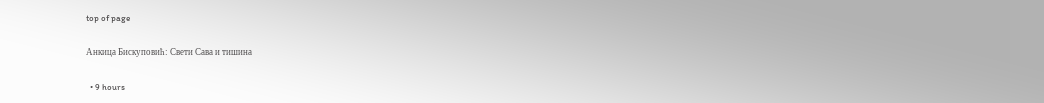top of page

Анкица Бискуповић: Свети Сава и тишина

  • 9 hours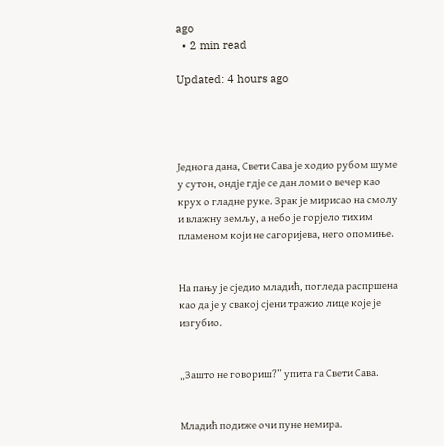ago
  • 2 min read

Updated: 4 hours ago




Једнога дана, Свети Сава је ходио рубом шуме у сутон, ондје гдје се дан ломи о вечер као крух о гладне руке. Зрак је мирисао на смолу и влажну земљу, а небо је горјело тихим пламеном који не сагоријева, него опомиње.


На пању је сједио младић, погледа распршена као да је у свакој сјени тражио лице које је изгубио.


„Зашто не говориш?” упита га Свети Сава.


Младић подиже очи пуне немира.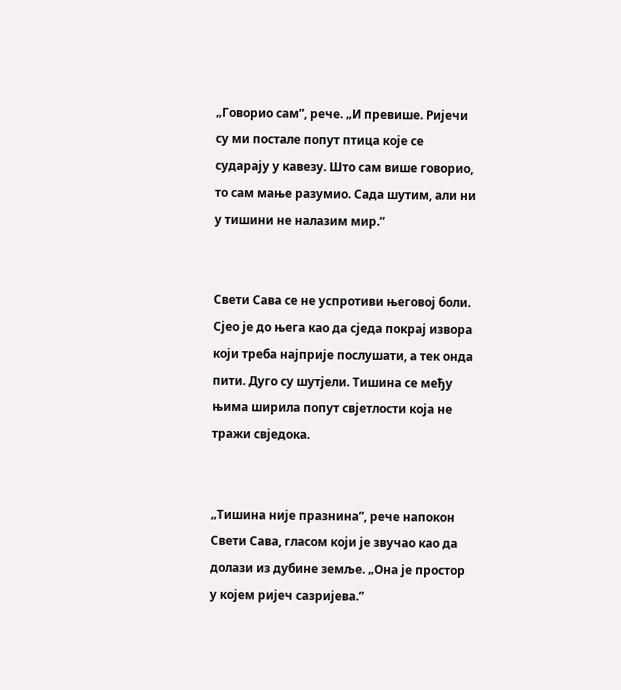„Говорио сам”, рече. „И превише. Ријечи су ми постале попут птица које се сударају у кавезу. Што сам више говорио, то сам мање разумио. Сада шутим, али ни у тишини не налазим мир.”


Свети Сава се не успротиви његовој боли. Сјео је до њега као да сједа покрај извора који треба најприје послушати, а тек онда пити. Дуго су шутјели. Тишина се међу њима ширила попут свјетлости која не тражи свједока.


„Тишина није празнина”, рече напокон Свети Сава, гласом који је звучао као да долази из дубине земље. „Она је простор у којем ријеч сазријева.”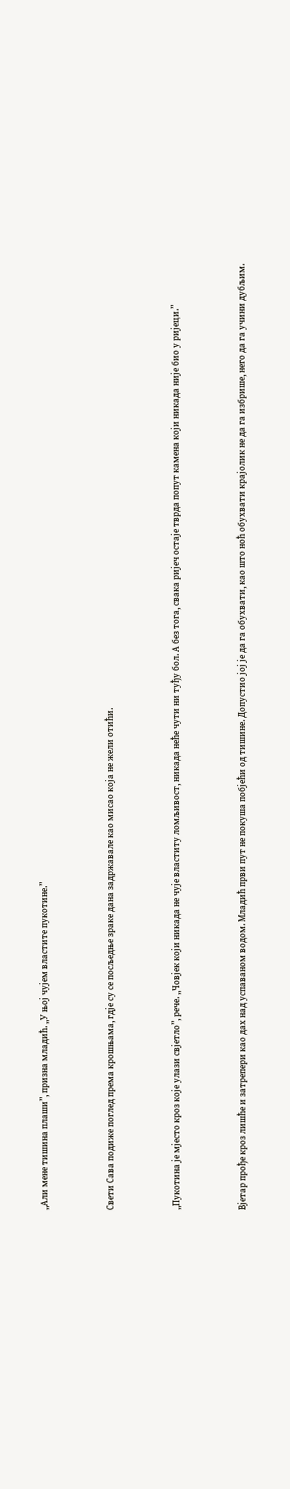„Али мене тишина плаши”, призна младић. „У њој чујем властите пукотине.”


Свети Сава подиже поглед према крошњама, гдје су се посљедње зраке дана задржавале као мисао која не жели отићи.


„Пукотина је мјесто кроз које улази свјетло”, рече. „Човјек који никада не чује властиту ломљивост, никада неће чути ни туђу бол. А без тога, свака ријеч остаје тврда попут камена који никада није био у ријеци.”


Вјетар прође кроз лишће и затрепери као дах над успаваном водом. Младић први пут не покуша побјећи од тишине. Допустио јој је да га обухвати, као што ноћ обухвати крајолик не да га избрише, него да га учини дубљим.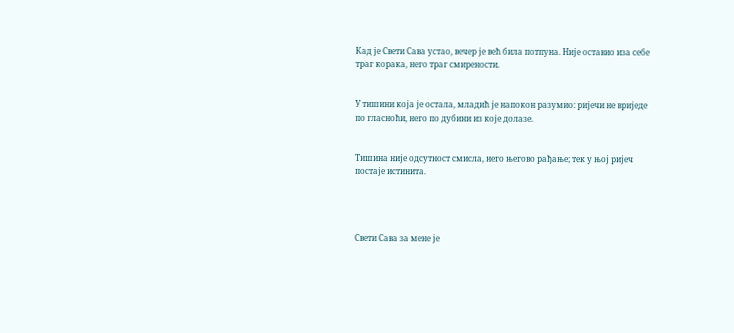Кад је Свети Сава устао, вечер је већ била потпуна. Није оставио иза себе траг корака, него траг смирености.


У тишини која је остала, младић је напокон разумио: ријечи не вриједе по гласноћи, него по дубини из које долазе.


Тишина није одсутност смисла, него његово рађање; тек у њој ријеч постаје истинита.




Свети Сава за мене је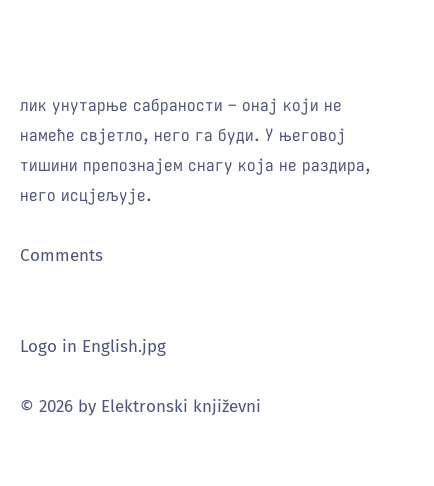лик унутарње сабраности – онај који не намеће свјетло, него га буди. У његовој тишини препознајем снагу која не раздира, него исцјељује.

Comments


Logo in English.jpg

© 2026 by Elektronski književni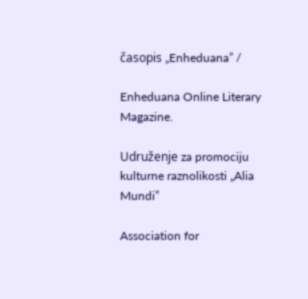časopis „Enheduana” /

Enheduana Online Literary Magazine.

Udruženje za promociju kulturne raznolikosti „Alia Mundi”

Association for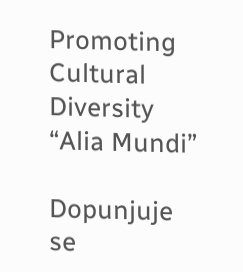Promoting Cultural Diversity “Alia Mundi”

Dopunjuje se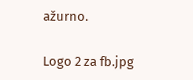ažurno.

Logo 2 za fb.jpg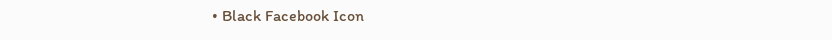• Black Facebook Icon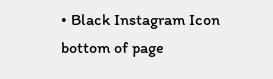• Black Instagram Icon
bottom of page